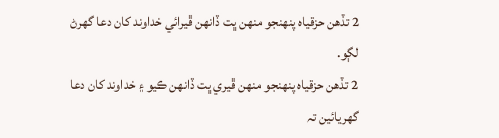2 تڏهن حزقياہ پنهنجو منهن ڀت ڏانهن ڦيرائي خداوند کان دعا گهرڻ لڳو.
2 تڏهن حزقياہ پنهنجو منهن ڦيري ڀت ڏانهن ڪيو ۽ خداوند کان دعا گھريائين تہ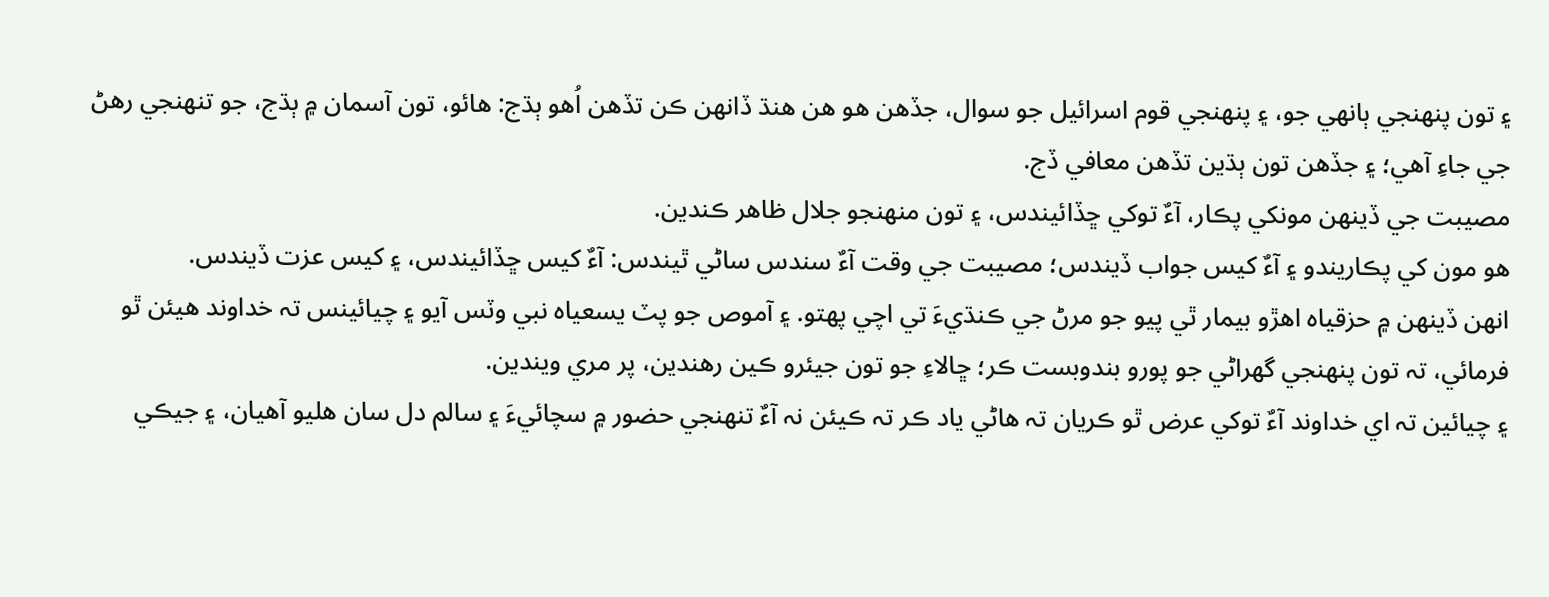۽ تون پنهنجي ٻانهي جو، ۽ پنهنجي قوم اسرائيل جو سوال، جڏهن هو هن هنڌ ڏانهن ڪن تڏهن اُهو ٻڌج: هائو، تون آسمان ۾ ٻڌج، جو تنهنجي رهڻ جي جاءِ آهي؛ ۽ جڏهن تون ٻڌين تڏهن معافي ڏج.
مصيبت جي ڏينهن مونکي پڪار، آءٌ توکي ڇڏائيندس، ۽ تون منهنجو جلال ظاهر ڪندين.
هو مون کي پڪاريندو ۽ آءٌ کيس جواب ڏيندس؛ مصيبت جي وقت آءٌ سندس ساڻي ٿيندس: آءٌ کيس ڇڏائيندس، ۽ کيس عزت ڏيندس.
انهن ڏينهن ۾ حزقياہ اهڙو بيمار ٿي پيو جو مرڻ جي ڪنڌيءَ تي اچي پهتو. ۽ آموص جو پٽ يسعياہ نبي وٽس آيو ۽ چيائينس تہ خداوند هيئن ٿو فرمائي، تہ تون پنهنجي گهراڻي جو پورو بندوبست ڪر؛ ڇالاءِ جو تون جيئرو ڪين رهندين، پر مري ويندين.
۽ چيائين تہ اي خداوند آءٌ توکي عرض ٿو ڪريان تہ هاڻي ياد ڪر تہ ڪيئن نہ آءٌ تنهنجي حضور ۾ سچائيءَ ۽ سالم دل سان هليو آهيان، ۽ جيڪي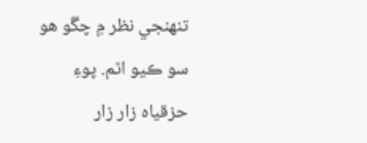تنهنجي نظر ۾ چڱو هو سو ڪيو اٿم. پوءِ حزقياہ زار زار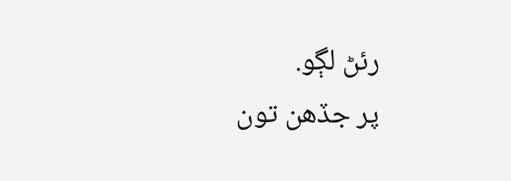رئڻ لڳو.
پر جڏهن تون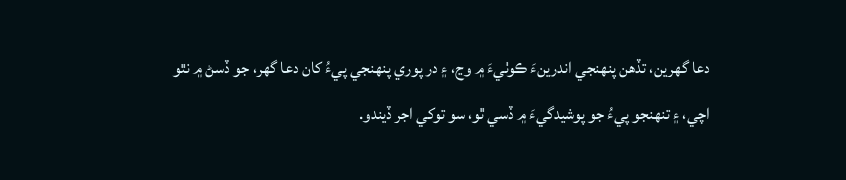دعا گهرين، تڏهن پنهنجي اندرينءَ ڪوٺيءَ ۾ وڃ، ۽ در پوري پنهنجي پيءُ کان دعا گهر، جو ڏسڻ ۾ نٿو اچي، ۽ تنهنجو پيءُ جو پوشيدگيءَ ۾ ڏسي ٿو، سو توکي اجر ڏيندو.